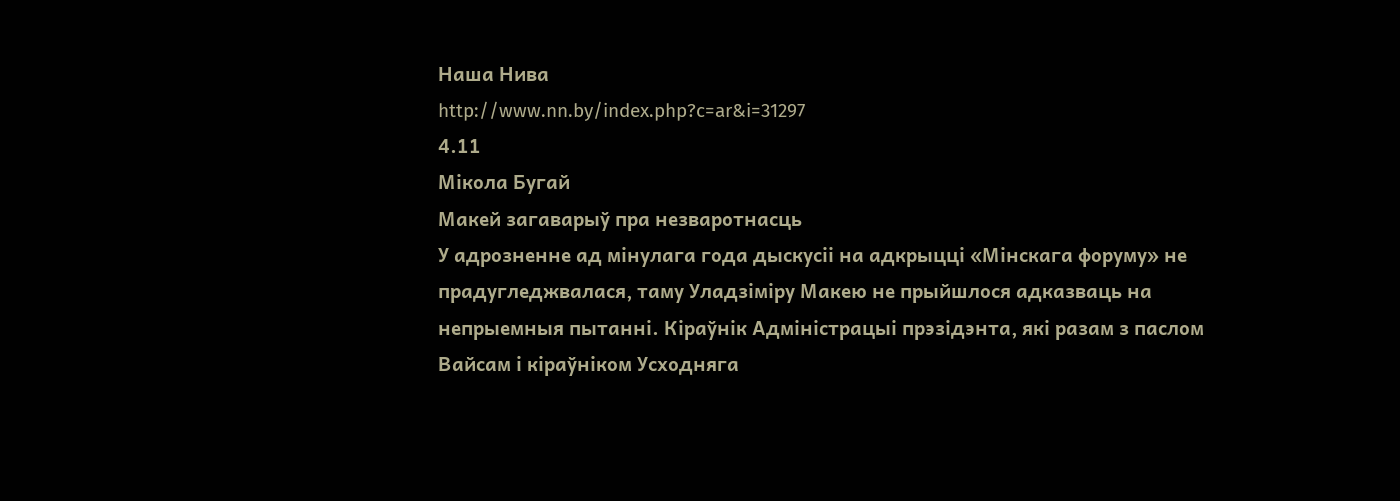Наша Нива
http://www.nn.by/index.php?c=ar&i=31297
4.11
Мікола Бугай
Макей загаварыў пра незваротнасць
У адрозненне ад мінулага года дыскусіі на адкрыцці «Мінскага форуму» не прадугледжвалася, таму Уладзіміру Макею не прыйшлося адказваць на непрыемныя пытанні. Кіраўнік Адміністрацыі прэзідэнта, які разам з паслом Вайсам і кіраўніком Усходняга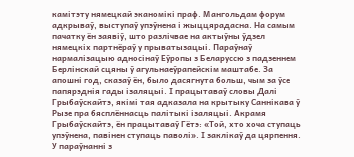камітэту нямецкай эканомікі праф. Мангольдам форум адкрываў, выступаў упэўнена і жыццярадасна. На самым пачатку ён заявіў, што разлічвае на актыўны ўдзел нямецкіх партнёраў у прыватызацыі. Параўнаў нармалізацыю адносінаў Еўропы з Беларуссю з падзеннем Берлінскай сцяны ў агульнаеўрапейскім маштабе. За апошні год, сказаў ён, было дасягнута больш, чым за ўсе папярэднія гады ізаляцыі. І працытаваў словы Далі Грыбаўскайтэ, якімі тая адказала на крытыку Саннікава ў Рызе пра бясплённасць палітыкі ізаляцыі. Акрамя Грыбаўскайтэ, ён працытаваў Гётэ: «Той, хто хоча ступаць упэўнена, павінен ступаць паволі». І заклікаў да цярпення. У параўнанні з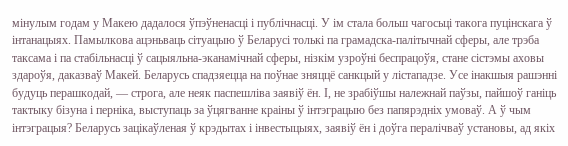мінулым годам у Макею дадалося ўпэўненасці і публічнасці. У ім стала больш чагосьці такога пуцінскага ў інтанацыях. Памылкова ацэньваць сітуацыю ў Беларусі толькі па грамадска-палітычнай сферы, але трэба таксама і па стабільнасці ў сацыяльна-эканамічнай сферы, нізкім узроўні беспрацоўя, стане сістэмы аховы здароўя, даказваў Макей. Беларусь спадзяецца на поўнае зняццё санкцый у лістападзе. Усе інакшыя рашэнні будуць перашкодай, — строга, але неяк паспешліва заявіў ён. І, не зрабіўшы належнай паўзы, пайшоў ганіць тактыку бізуна і перніка, выступаць за ўцягванне краіны ў інтэграцыю без папярэдніх умоваў. А ў чым інтэграцыя? Беларусь зацікаўленая ў крэдытах і інвестыцыях, заявіў ён і доўга пералічваў установы, ад якіх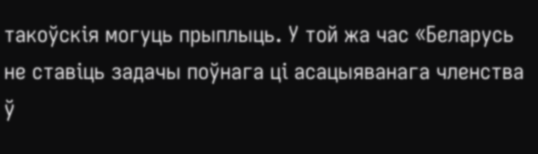такоўскія могуць прыплыць. У той жа час «Беларусь не ставіць задачы поўнага ці асацыяванага членства ў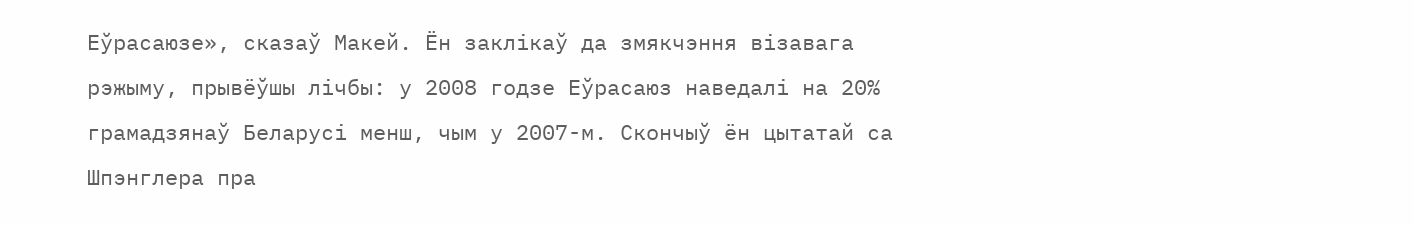Еўрасаюзе», сказаў Макей. Ён заклікаў да змякчэння візавага рэжыму, прывёўшы лічбы: у 2008 годзе Еўрасаюз наведалі на 20% грамадзянаў Беларусі менш, чым у 2007-м. Скончыў ён цытатай са Шпэнглера пра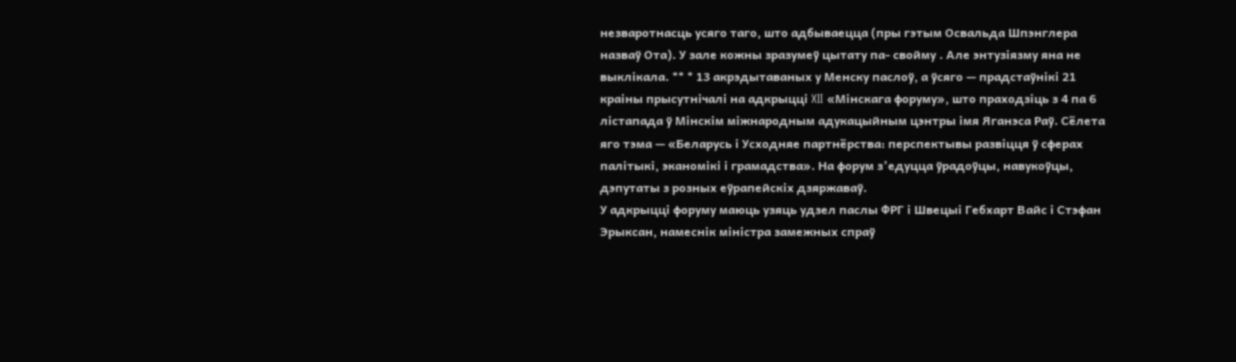незваротнасць усяго таго, што адбываецца (пры гэтым Освальда Шпэнглера назваў Ота). У зале кожны зразумеў цытату па- свойму . Але энтузіязму яна не выклікала. ** * 13 акрэдытаваных у Менску паслоў, а ўсяго — прадстаўнікі 21 краіны прысутнічалі на адкрыцці XII «Мінскага форуму», што праходзіць з 4 па 6 лістапада ў Мінскім міжнародным адукацыйным цэнтры імя Яганэса Раў. Сёлета яго тэма — «Беларусь і Усходняе партнёрства: перспектывы развіцця ў сферах палітыкі, эканомікі і грамадства». На форум з’едуцца ўрадоўцы, навукоўцы, дэпутаты з розных еўрапейскіх дзяржаваў.
У адкрыцці форуму маюць узяць удзел паслы ФРГ і Швецыі Гебхарт Вайс і Стэфан Эрыксан, намеснік міністра замежных спраў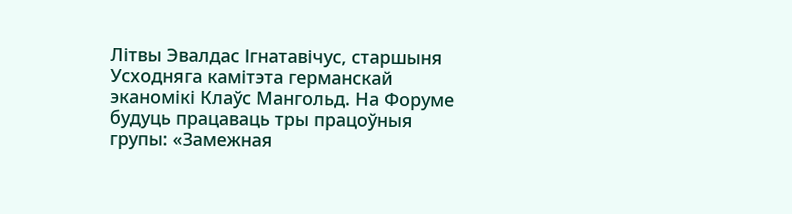Літвы Эвалдас Ігнатавічус, старшыня Усходняга камітэта германскай эканомікі Клаўс Мангольд. На Форуме будуць працаваць тры працоўныя групы: «Замежная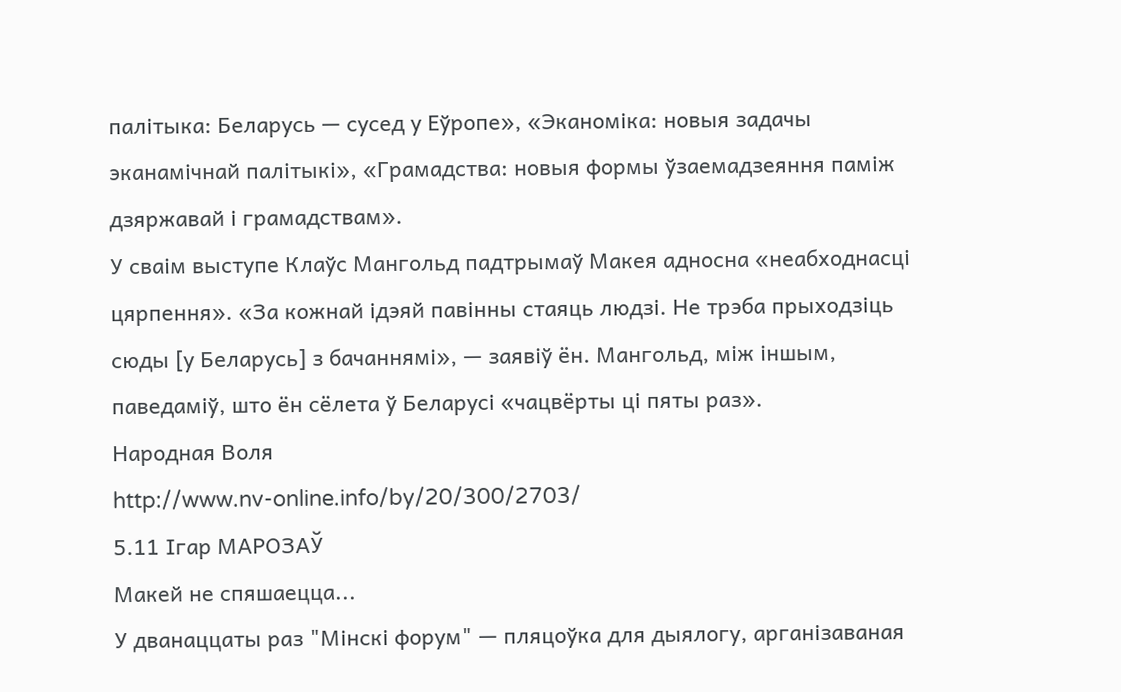палітыка: Беларусь — сусед у Еўропе», «Эканоміка: новыя задачы эканамічнай палітыкі», «Грамадства: новыя формы ўзаемадзеяння паміж дзяржавай і грамадствам».
У сваім выступе Клаўс Мангольд падтрымаў Макея адносна «неабходнасці цярпення». «За кожнай ідэяй павінны стаяць людзі. Не трэба прыходзіць сюды [у Беларусь] з бачаннямі», — заявіў ён. Мангольд, між іншым, паведаміў, што ён сёлета ў Беларусі «чацвёрты ці пяты раз».
Народная Воля
http://www.nv-online.info/by/20/300/2703/
5.11 Ігар МАРОЗАЎ
Макей не спяшаецца...
У дванаццаты раз "Мінскі форум" — пляцоўка для дыялогу, арганізаваная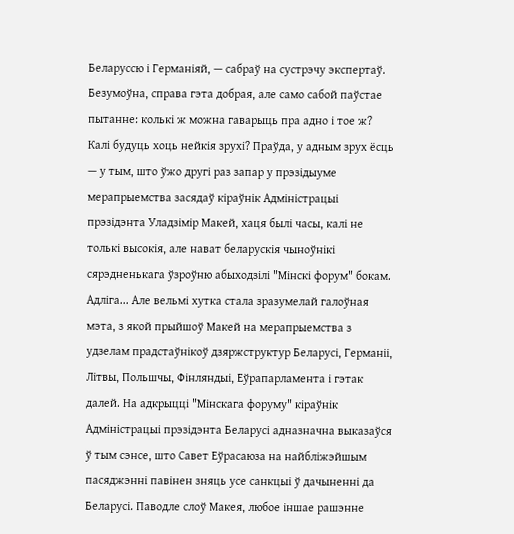Беларуссю і Германіяй, — сабраў на сустрэчу экспертаў. Безумоўна, справа гэта добрая, але само сабой паўстае пытанне: колькі ж можна гаварыць пра адно і тое ж? Калі будуць хоць нейкія зрухі? Праўда, у адным зрух ёсць — у тым, што ўжо другі раз запар у прэзідыуме мерапрыемства засядаў кіраўнік Адміністрацыі прэзідэнта Уладзімір Макей, хаця былі часы, калі не толькі высокія, але нават беларускія чыноўнікі сярэдненькага ўзроўню абыходзілі "Мінскі форум" бокам. Адліга... Але вельмі хутка стала зразумелай галоўная мэта, з якой прыйшоў Макей на мерапрыемства з удзелам прадстаўнікоў дзяржструктур Беларусі, Германіі, Літвы, Польшчы, Фінляндыі, Еўрапарламента і гэтак далей. На адкрыцці "Мінскага форуму" кіраўнік Адміністрацыі прэзідэнта Беларусі адназначна выказаўся ў тым сэнсе, што Савет Еўрасаюза на найбліжэйшым пасяджэнні павінен зняць усе санкцыі ў дачыненні да Беларусі. Паводле слоў Макея, любое іншае рашэнне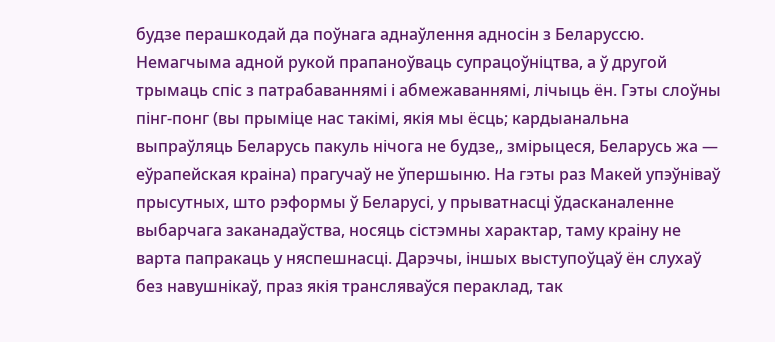будзе перашкодай да поўнага аднаўлення адносін з Беларуссю. Немагчыма адной рукой прапаноўваць супрацоўніцтва, а ў другой трымаць спіс з патрабаваннямі і абмежаваннямі, лічыць ён. Гэты слоўны пінг-понг (вы прыміце нас такімі, якія мы ёсць; кардыанальна выпраўляць Беларусь пакуль нічога не будзе,, змірыцеся, Беларусь жа — еўрапейская краіна) прагучаў не ўпершыню. На гэты раз Макей упэўніваў прысутных, што рэформы ў Беларусі, у прыватнасці ўдасканаленне выбарчага заканадаўства, носяць сістэмны характар, таму краіну не варта папракаць у няспешнасці. Дарэчы, іншых выступоўцаў ён слухаў без навушнікаў, праз якія трансляваўся пераклад, так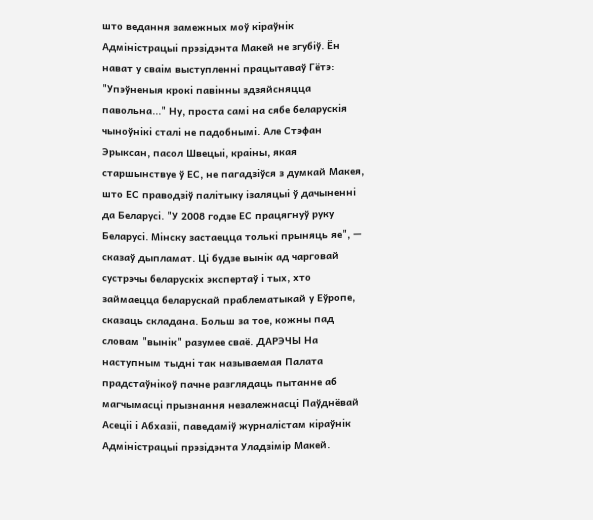што ведання замежных моў кіраўнік Адміністрацыі прэзідэнта Макей не згубіў. Ён нават у сваім выступленні працытаваў Гётэ: "Упэўненыя крокі павінны здзяйсняцца павольна..." Ну, проста самі на сябе беларускія чыноўнікі сталі не падобнымі. Але Стэфан Эрыксан, пасол Швецыі, краіны, якая старшынствуе ў ЕС, не пагадзіўся з думкай Макея, што ЕС праводзіў палітыку ізаляцыі ў дачыненні да Беларусі. "У 2008 годзе ЕС працягнуў руку Беларусі. Мінску застаецца толькі прыняць яе", — сказаў дыпламат. Ці будзе вынік ад чарговай сустрэчы беларускіх экспертаў і тых, хто займаецца беларускай праблематыкай у Еўропе, сказаць складана. Больш за тое, кожны пад словам "вынік" разумее сваё. ДАРЭЧЫ На наступным тыдні так называемая Палата прадстаўнікоў пачне разглядаць пытанне аб магчымасці прызнання незалежнасці Паўднёвай Асеціі і Абхазіі, паведаміў журналістам кіраўнік Адміністрацыі прэзідэнта Уладзімір Макей.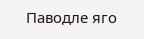Паводле яго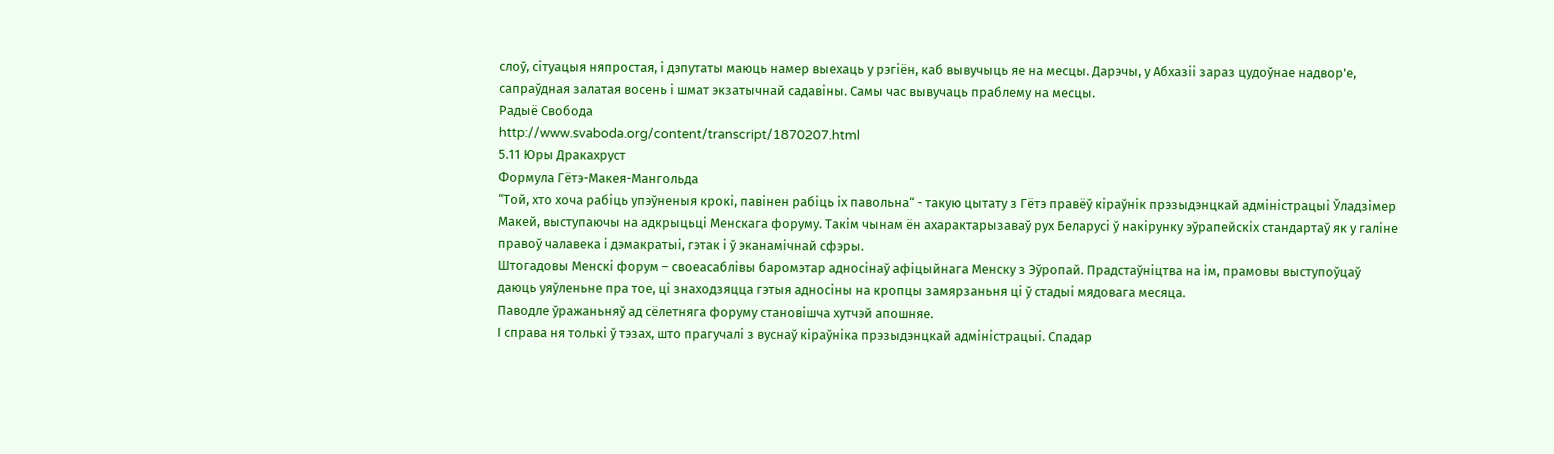слоў, сітуацыя няпростая, і дэпутаты маюць намер выехаць у рэгіён, каб вывучыць яе на месцы. Дарэчы, у Абхазіі зараз цудоўнае надвор'е, сапраўдная залатая восень і шмат экзатычнай садавіны. Самы час вывучаць праблему на месцы.
Радыё Свобода
http://www.svaboda.org/content/transcript/1870207.html
5.11 Юры Дракахруст
Формула Гётэ-Макея-Мангольда
“Той, хто хоча рабіць упэўненыя крокі, павінен рабіць іх павольна“ - такую цытату з Гётэ правёў кіраўнік прэзыдэнцкай адміністрацыі Ўладзімер Макей, выступаючы на адкрыцьці Менскага форуму. Такім чынам ён ахарактарызаваў рух Беларусі ў накірунку эўрапейскіх стандартаў як у галіне правоў чалавека і дэмакратыі, гэтак і ў эканамічнай сфэры.
Штогадовы Менскі форум – своеасаблівы баромэтар адносінаў афіцыйнага Менску з Эўропай. Прадстаўніцтва на ім, прамовы выступоўцаў даюць уяўленьне пра тое, ці знаходзяцца гэтыя адносіны на кропцы замярзаньня ці ў стадыі мядовага месяца.
Паводле ўражаньняў ад сёлетняга форуму становішча хутчэй апошняе.
І справа ня толькі ў тэзах, што прагучалі з вуснаў кіраўніка прэзыдэнцкай адміністрацыі. Спадар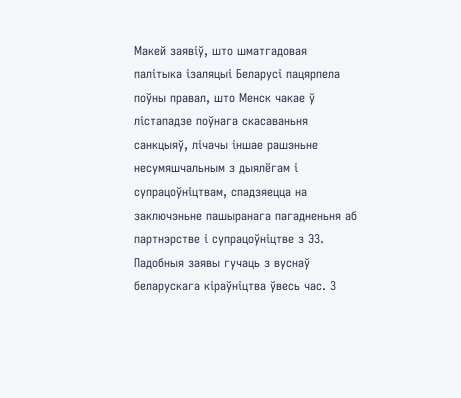Макей заявіў, што шматгадовая палітыка ізаляцыі Беларусі пацярпела поўны правал, што Менск чакае ў лістападзе поўнага скасаваньня санкцыяў, лічачы іншае рашэньне несумяшчальным з дыялёгам і супрацоўніцтвам, спадзяецца на заключэньне пашыранага пагадненьня аб партнэрстве і супрацоўніцтве з ЭЗ. Падобныя заявы гучаць з вуснаў беларускага кіраўніцтва ўвесь час. З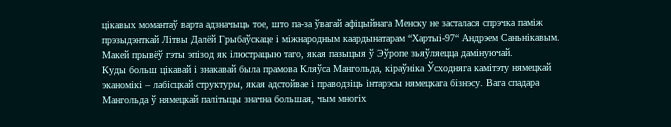цікавых момантаў варта адзначыць тое, што па-за ўвагай афіцыйнага Менску не засталася спрэчка паміж прэзыдэнткай Літвы Далёй Грыбаўскаце і міжнародным каардынатарам “Хартыі-97“ Андрэем Саньнікавым. Макей прывёў гэты эпізод як ілюстрацыю таго, якая пазыцыя ў Эўропе зьяўляецца дамінуючай.
Куды больш цікавай і знакавай была прамова Кляўса Мангольда, кіраўніка Ўсходняга камітэту нямецкай эканомікі – лабісцкай структуры, якая адстойвае і праводзіць інтарэсы нямецкага бізнэсу. Вага спадара Мангольда ў нямецкай палітыцы значна большая, чым многіх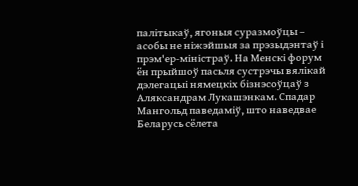палітыкаў, ягоныя суразмоўцы – асобы не ніжэйшыя за прэзыдэнтаў і прэм'ер-міністраў. На Менскі форум ён прыйшоў пасьля сустрэчы вялікай дэлегацыі нямецкіх бізнэсоўцаў з Аляксандрам Лукашэнкам. Спадар Мангольд паведаміў, што наведвае Беларусь сёлета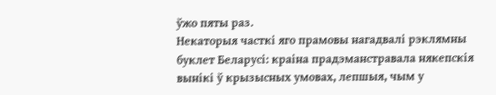ўжо пяты раз.
Некаторыя часткі яго прамовы нагадвалі рэклямны буклет Беларусі: краіна прадэманстравала някепскія вынікі ў крызысных умовах, лепшыя, чым у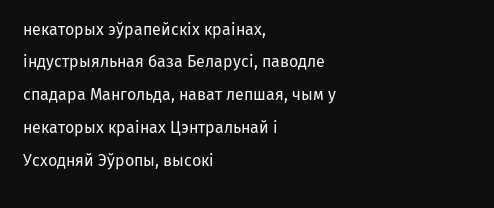некаторых эўрапейскіх краінах, індустрыяльная база Беларусі, паводле спадара Мангольда, нават лепшая, чым у некаторых краінах Цэнтральнай і Усходняй Эўропы, высокі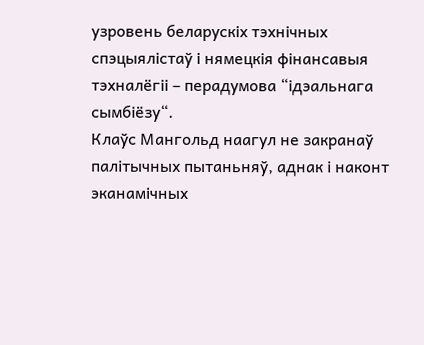узровень беларускіх тэхнічных спэцыялістаў і нямецкія фінансавыя тэхналёгіі – перадумова “ідэальнага сымбіёзу“.
Клаўс Мангольд наагул не закранаў палітычных пытаньняў, аднак і наконт эканамічных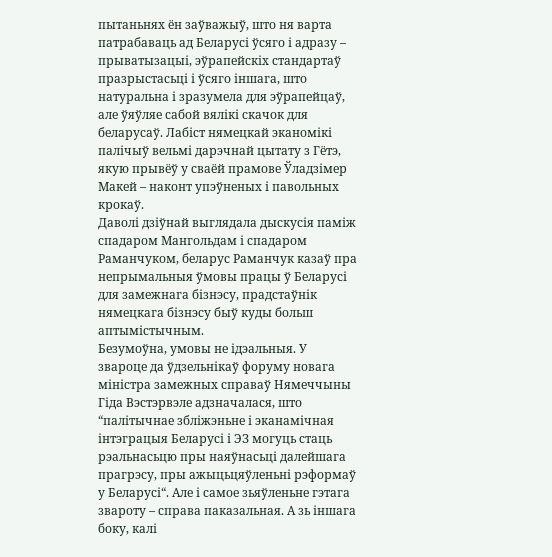пытаньнях ён заўважыў, што ня варта патрабаваць ад Беларусі ўсяго і адразу – прыватызацыі, эўрапейскіх стандартаў празрыстасьці і ўсяго іншага, што натуральна і зразумела для эўрапейцаў, але ўяўляе сабой вялікі скачок для беларусаў. Лабіст нямецкай эканомікі палічыў вельмі дарэчнай цытату з Гётэ, якую прывёў у сваёй прамове Ўладзімер Макей – наконт упэўненых і павольных крокаў.
Даволі дзіўнай выглядала дыскусія паміж спадаром Мангольдам і спадаром Раманчуком, беларус Раманчук казаў пра непрымальныя ўмовы працы ў Беларусі для замежнага бізнэсу, прадстаўнік нямецкага бізнэсу быў куды больш аптымістычным.
Безумоўна, умовы не ідэальныя. У звароце да ўдзельнікаў форуму новага міністра замежных справаў Нямеччыны Гіда Вэстэрвэле адзначалася, што “палітычнае збліжэньне і эканамічная інтэграцыя Беларусі і ЭЗ могуць стаць рэальнасьцю пры наяўнасьці далейшага прагрэсу, пры ажыцьцяўленьні рэформаў у Беларусі“. Але і самое зьяўленьне гэтага звароту – справа паказальная. А зь іншага боку, калі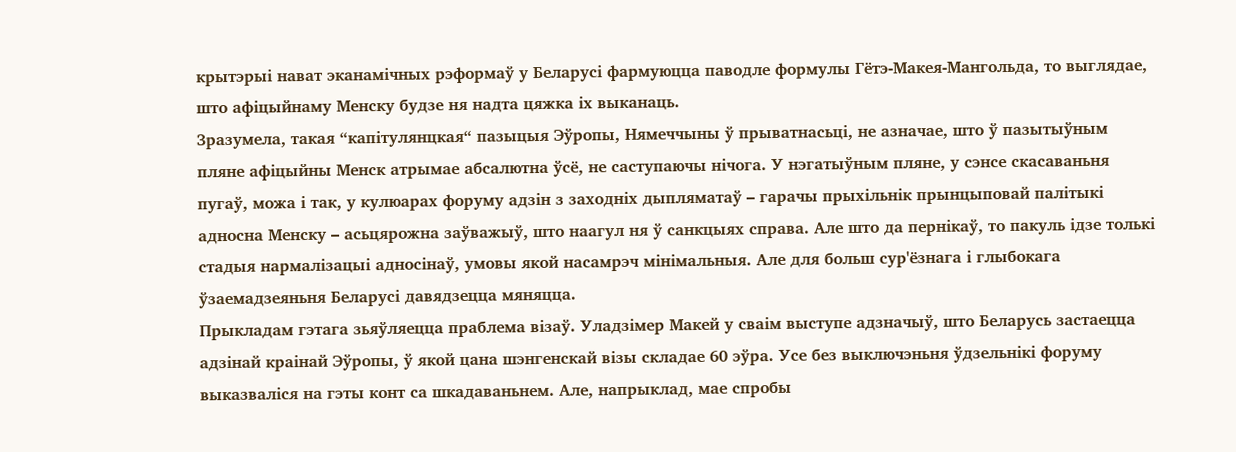крытэрыі нават эканамічных рэформаў у Беларусі фармуюцца паводле формулы Гётэ-Макея-Мангольда, то выглядае, што афіцыйнаму Менску будзе ня надта цяжка іх выканаць.
Зразумела, такая “капітулянцкая“ пазыцыя Эўропы, Нямеччыны ў прыватнасьці, не азначае, што ў пазытыўным пляне афіцыйны Менск атрымае абсалютна ўсё, не саступаючы нічога. У нэгатыўным пляне, у сэнсе скасаваньня пугаў, можа і так, у кулюарах форуму адзін з заходніх дыпляматаў – гарачы прыхільнік прынцыповай палітыкі адносна Менску – асьцярожна заўважыў, што наагул ня ў санкцыях справа. Але што да пернікаў, то пакуль ідзе толькі стадыя нармалізацыі адносінаў, умовы якой насамрэч мінімальныя. Але для больш сур'ёзнага і глыбокага ўзаемадзеяньня Беларусі давядзецца мяняцца.
Прыкладам гэтага зьяўляецца праблема візаў. Уладзімер Макей у сваім выступе адзначыў, што Беларусь застаецца адзінай краінай Эўропы, ў якой цана шэнгенскай візы складае 60 эўра. Усе без выключэньня ўдзельнікі форуму выказваліся на гэты конт са шкадаваньнем. Але, напрыклад, мае спробы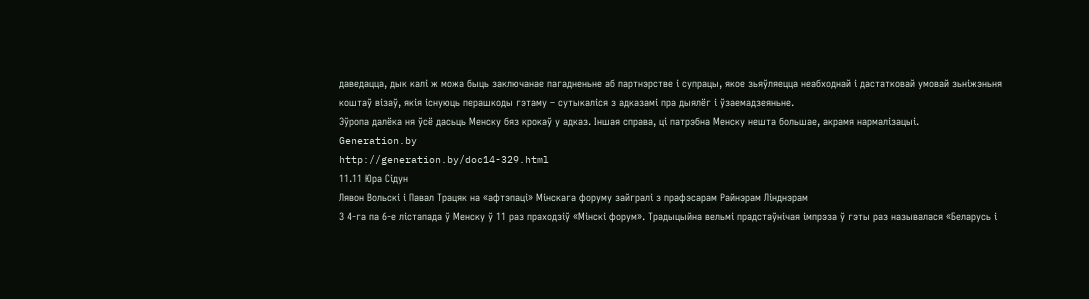даведацца, дык калі ж можа быць заключанае пагадненьне аб партнэрстве і супрацы, якое зьяўляецца неабходнай і дастатковай умовай зьніжэньня коштаў візаў, якія існуюць перашкоды гэтаму – сутыкаліся з адказамі пра дыялёг і ўзаемадзеяньне.
Эўропа далёка ня ўсё дасьць Менску бяз крокаў у адказ. Іншая справа, ці патрэбна Менску нешта большае, акрамя нармалізацыі.
Generation.by
http://generation.by/doc14-329.html
11.11 Юра Сідун
Лявон Вольскі і Павал Трацяк на «афтэпаці» Мінскага форуму зайгралі з прафэсарам Райнэрам Лінднэрам
З 4-га па 6-е лістапада ў Менску ў 11 раз праходзіў «Мінскі форум». Традыцыйна вельмі прадстаўнічая імпрэза ў гэты раз называлася «Беларусь і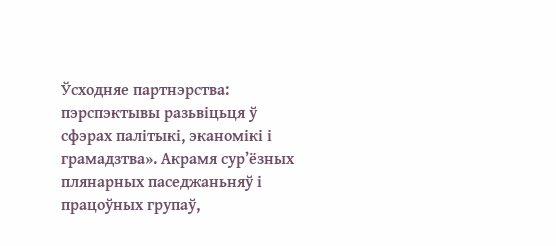Ўсходняе партнэрства: пэрспэктывы разьвіцьця ў сфэрах палітыкі, эканомікі і грамадзтва». Акрамя сур’ёзных плянарных паседжаньняў і працоўных групаў,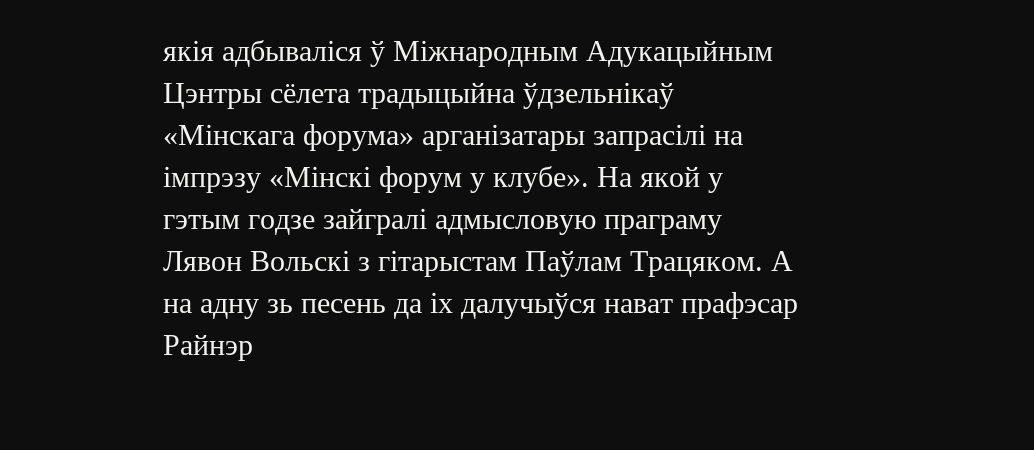якія адбываліся ў Міжнародным Адукацыйным Цэнтры сёлета традыцыйна ўдзельнікаў «Мінскага форума» арганізатары запрасілі на імпрэзу «Мінскі форум у клубе». На якой у гэтым годзе зайгралі адмысловую праграму Лявон Вольскі з гітарыстам Паўлам Трацяком. А на адну зь песень да іх далучыўся нават прафэсар Райнэр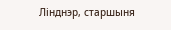Лінднэр, старшыня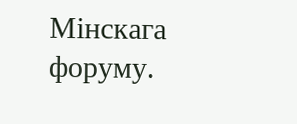Мінскага форуму.